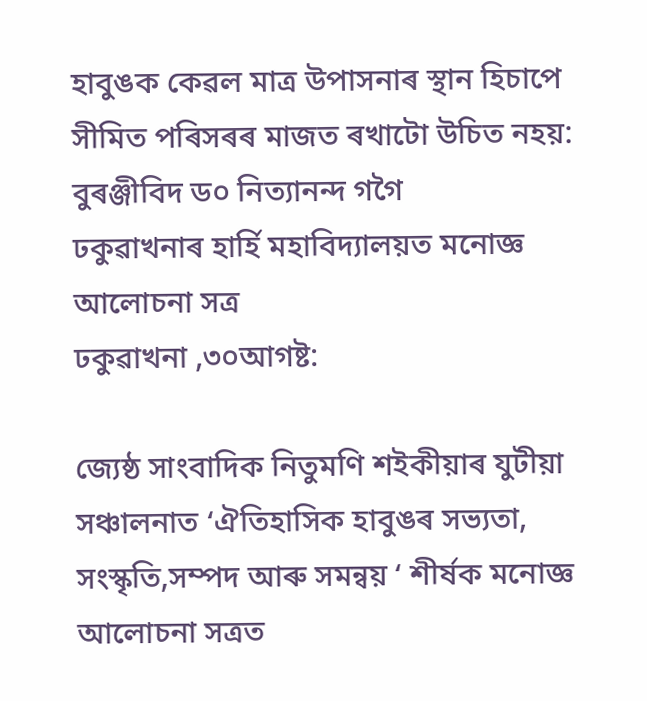হাবুঙক কেৱল মাত্ৰ উপাসনাৰ স্থান হিচাপে সীমিত পৰিসৰৰ মাজত ৰখাটো উচিত নহয়: বুৰঞ্জীবিদ ড০ নিত্যানন্দ গগৈ
ঢকুৱাখনাৰ হাৰ্হি মহাবিদ্যালয়ত মনোজ্ঞ আলোচনা সত্ৰ
ঢকুৱাখনা ,৩০আগষ্ট:

জ্যেষ্ঠ সাংবাদিক নিতুমণি শইকীয়াৰ যুটীয়া সঞ্চালনাত ‘ঐতিহাসিক হাবুঙৰ সভ্যতা, সংস্কৃতি,সম্পদ আৰু সমন্বয় ‘ শীৰ্ষক মনোজ্ঞ আলোচনা সত্ৰত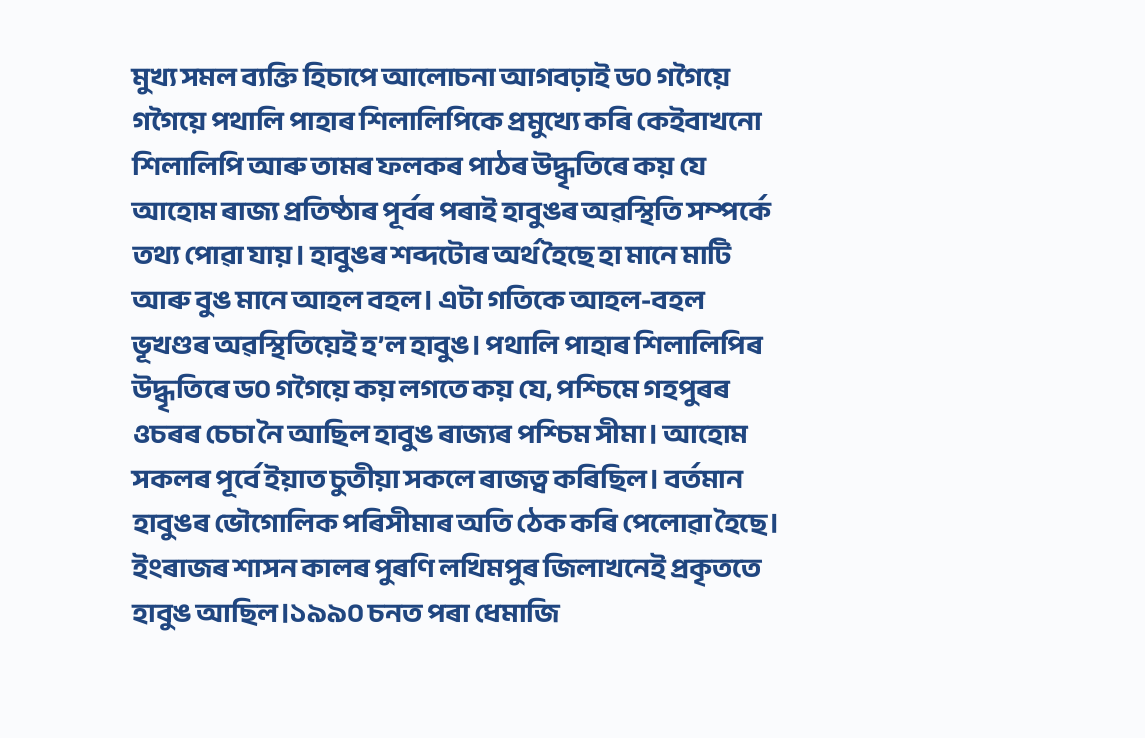মুখ্য সমল ব্যক্তি হিচাপে আলোচনা আগবঢ়াই ড০ গগৈয়ে গগৈয়ে পথালি পাহাৰ শিলালিপিকে প্ৰমুখ্যে কৰি কেইবাখনো শিলালিপি আৰু তামৰ ফলকৰ পাঠৰ উদ্ধৃতিৰে কয় যে আহোম ৰাজ্য প্ৰতিষ্ঠাৰ পূৰ্বৰ পৰাই হাবুঙৰ অৱস্থিতি সম্পৰ্কে তথ্য পোৱা যায়। হাবুঙৰ শব্দটোৰ অৰ্থ হৈছে হা মানে মাটি আৰু বুঙ মানে আহল বহল। এটা গতিকে আহল-বহল ভূখণ্ডৰ অৱস্থিতিয়েই হ’ল হাবুঙ। পথালি পাহাৰ শিলালিপিৰ উদ্ধৃতিৰে ড০ গগৈয়ে কয় লগতে কয় যে, পশ্চিমে গহপুৰৰ ওচৰৰ চেচা নৈ আছিল হাবুঙ ৰাজ্যৰ পশ্চিম সীমা। আহোম সকলৰ পূৰ্বে ইয়াত চুতীয়া সকলে ৰাজত্ব কৰিছিল। বৰ্তমান হাবুঙৰ ভৌগোলিক পৰিসীমাৰ অতি ঠেক কৰি পেলোৱা হৈছে। ইংৰাজৰ শাসন কালৰ পুৰণি লখিমপুৰ জিলাখনেই প্ৰকৃততে হাবুঙ আছিল।১৯৯০ চনত পৰা ধেমাজি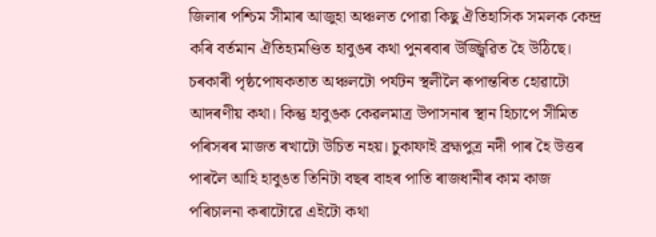জিলাৰ পশ্চিম সীমাৰ আজুহা অঞ্চলত পোৱা কিছু ঐতিহাসিক সমলক কেন্দ্ৰ কৰি বৰ্তমান ঐতিহ্যমণ্ডিত হাবুঙৰ কথা পুনৰবাৰ উজ্জ্বিৱিত হৈ উঠিছে। চৰকাৰী পৃষ্ঠপোষকতাত অঞ্চলটো পৰ্যটন স্থলীলৈ ৰূপান্তৰিত হোৱাটো আদৰণীয় কথা। কিন্তু হাবুঙক কেৱলমাত্ৰ উপাসনাৰ স্থান হিচাপে সীমিত পৰিসৰৰ মাজত ৰখাটো উচিত নহয়। চুকাফাই ব্ৰহ্মপুত্ৰ নদী পাৰ হৈ উত্তৰ পাৰলৈ আহি হাবুঙত তিনিটা বছৰ বাহৰ পাতি ৰাজধানীৰ কাম কাজ পৰিচালনা কৰাটোৱে এইটো কথা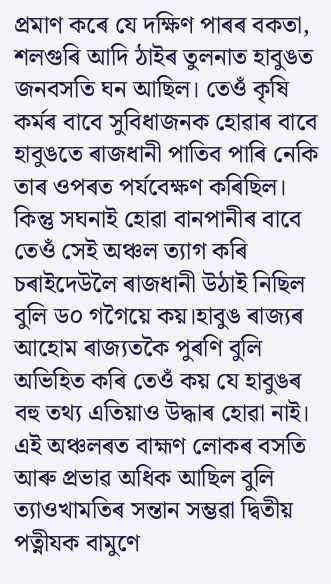প্ৰমাণ কৰে যে দক্ষিণ পাৰৰ বকতা, শলগুৰি আদি ঠাইৰ তুলনাত হাবুঙত জনবসতি ঘন আছিল। তেওঁ কৃষি কৰ্মৰ বাবে সুবিধাজনক হোৱাৰ বাবে হাবুঙতে ৰাজধানী পাতিব পাৰি নেকি তাৰ ওপৰত পৰ্যবেক্ষণ কৰিছিল। কিন্তু সঘনাই হোৱা বানপানীৰ বাবে তেওঁ সেই অঞ্চল ত্যাগ কৰি চৰাইদেউলৈ ৰাজধানী উঠাই নিছিল বুলি ড০ গগৈয়ে কয়।হাবুঙ ৰাজ্যৰ আহোম ৰাজ্যতকৈ পুৰণি বুলি অভিহিত কৰি তেওঁ কয় যে হাবুঙৰ বহু তথ্য এতিয়াও উদ্ধাৰ হোৱা নাই। এই অঞ্চলৰত বাহ্মণ লোকৰ বসতি আৰু প্ৰভাৱ অধিক আছিল বুলি ত্যাওখামতিৰ সন্তান সম্ভৱা দ্বিতীয় পত্নীযক বামুণে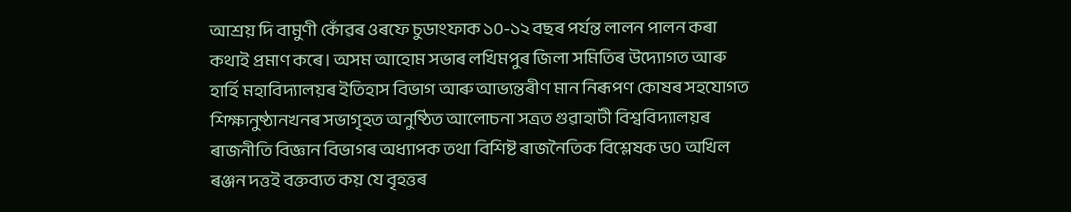আশ্ৰয় দি বামুণী কোঁৱৰ ওৰফে চুডাংফাক ১০-১২ বছৰ পৰ্যন্ত লালন পালন কৰা কথাই প্ৰমাণ কৰে। অসম আহোম সভাৰ লখিমপুৰ জিলা সমিতিৰ উদ্যোগত আৰু হাৰ্হি মহাবিদ্যালয়ৰ ইতিহাস বিভাগ আৰু আভ্যন্তৰীণ মান নিৰূপণ কোষৰ সহযোগত শিক্ষানুষ্ঠানখনৰ সভাগৃহত অনুষ্ঠিত আলোচনা সত্ৰত গুৱাহাটী বিশ্ববিদ্যালয়ৰ ৰাজনীতি বিজ্ঞান বিভাগৰ অধ্যাপক তথা বিশিষ্ট ৰাজনৈতিক বিশ্লেষক ড০ অখিল ৰঞ্জন দত্তই বক্তব্যত কয় যে বৃহত্তৰ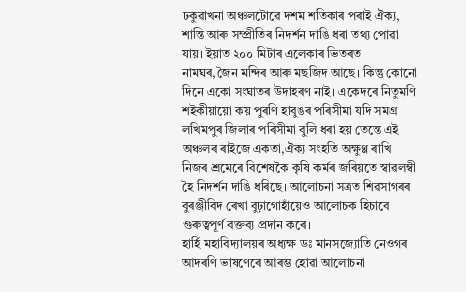ঢকুৱাখনা অঞ্চলটোৱে দশম শতিকাৰ পৰাই ঐক্য, শান্তি আৰু সম্প্ৰীতিৰ নিদৰ্শন দাঙি ধৰা তথ্য পোৱা যায়। ইয়াত ২০০ মিটাৰ এলেকাৰ ভিতৰত নামঘৰ,জৈন মন্দিৰ আৰু মছজিদ আছে। কিন্তু কোনো দিনে একো সংঘাতৰ উদাহৰণ নাই। একেদৰে নিতুমণি শইকীয়ায়ো কয় পুৰণি হাবুঙৰ পৰিসীমা যদি সমগ্ৰ লখিমপুৰ জিলাৰ পৰিসীমা বুলি ধৰা হয় তেন্তে এই অঞ্চলৰ ৰাইজে একতা,ঐক্য সংহতি অক্ষুণ্ণ ৰাখি নিজৰ শ্ৰমেৰে বিশেষকৈ কৃষি কৰ্মৰ জৰিয়তে স্বাৱলম্বী হৈ নিদৰ্শন দাঙি ধৰিছে। আলোচনা সত্ৰত শিৱসাগৰৰ বুৰঞ্জীবিদ ৰেখা বুঢ়াগোহাঁয়েও আলোচক হিচাবে গুৰুত্বপূৰ্ণ বক্তব্য প্ৰদান কৰে।
হাৰ্হি মহাবিদ্যালয়ৰ অধ্যক্ষ ডঃ মানসজ্যোতি নেওগৰ আদৰণি ভাষণেৰে আৰম্ভ হোৱা আলোচনা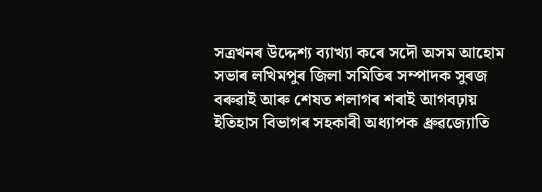সত্ৰখনৰ উদ্দেশ্য ব্যাখ্যা কৰে সদৌ অসম আহোম সভাৰ লখিমপুৰ জিলা সমিতিৰ সম্পাদক সুৰজ বৰুৱাই আৰু শেষত শলাগৰ শৰাই আগবঢ়ায় ইতিহাস বিভাগৰ সহকাৰী অধ্যাপক ধ্ৰুৱজ্যোতি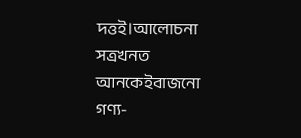দত্তই।আলোচনা সত্ৰখনত
আনকেইবাজনো গণ্য-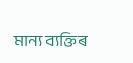মান্য ব্যক্তিৰ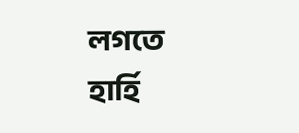লগতে
হাৰ্হি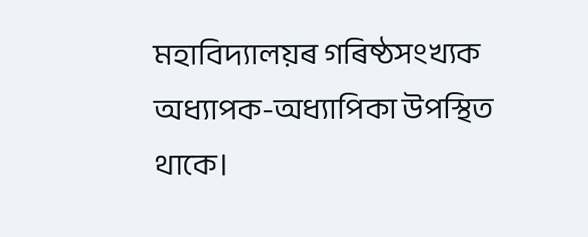মহাবিদ্যালয়ৰ গৰিষ্ঠসংখ্যক অধ্যাপক-অধ্যাপিকা উপস্থিত থাকে।